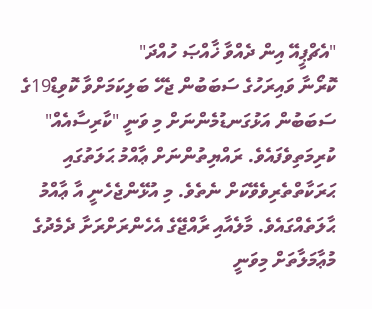"އެޗްޕީއޭ އިން ދެއްވާ ޚާއްޞަ ހުއްދަ"
ކޮރޯނާ ވައިރަހުގެ ސަބަބުން ޖެހޭ ބަލިކަމަށްވާ ކޮވިޑް19ގެ ސަބަބުން އަޅުގަނޑުމެންނަށް މި ވަނީ "ކާރިސާއެއް" ކުރިމަތިވެފައެވެ. ރައްޔިތުންނަށް ޢާއްމު ޙަލަތުގައި ޙަރަކާތްތެރިވެވޭކަށް ނެތެވެ. މި އުޅޭންޖެހެނީ އާ ޢާއްމު ޙާލަތެއްގައެވެ. މާލެއާއި ރާއްޖޭގެ އެހެންރަށްރަށާ ދެމެދުގެ މުޢާމަލާތަށް މިވަނީ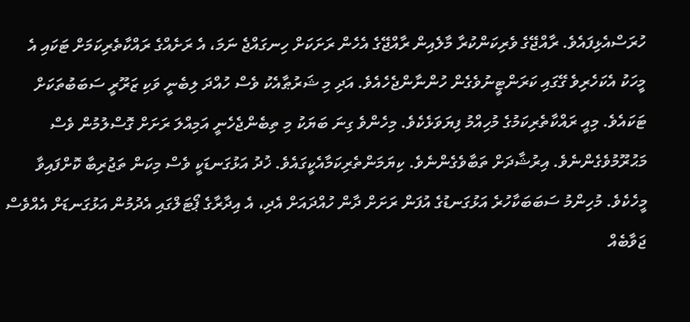ހުރަސްއެޅިފައެވެ. ރާއްޖޭގެ ވެރިކަންކުރާ މާލެއިން ރާއްޖޭގެ އެހެން ރަށަކަށް ހިނގައްޖެ ނަމަ، އެ ރަށެއްގެ ރައްކާތެރިކަމަށް ޓަކައި އެ މީހަކު އެކަހެރިވެ ގޭގައި ކަރަންޓީނުވެގެން ހުންނާންޖެހެއެވެ. އަދި މި ޝަރުޠާއެކު ވެސް ހުއްދަ ލިބެނީ ވަކި ޒަރޫރީ ސަބަބުތަކަށް ޓަކައެވެ. މިއީ ރައްކާތެރިކަމުގެ މުހިއްމު ފިޔަވަޅެކެވެ. މިހެންވެ ގިނަ ބަޔަކު މި ތިބެންޖެހެނީ އަމިއްލަ ރަށަށް ގޮސްލުމުން ވެސް މަޙުރޫމުވެގެންނެވެ. އިރުޝާދަށް ތަބާވެގެންނެވެ. ކިޔަމަންތެރިކަމާއެކީގައެވެ. ޚުދު އަޅުގަނޑަކީ ވެސް މިކަން ތަޖުރިބާ ކޮށްފައިވާ މީހެކެވެ. މުހިންމު ސަބަބަކާހުރެ އަޅުގަނޑުގެ އުފަން ރަށަށް ދާން ހުއްދައަށް އެދި، އެ އިދާރާގެ ޕޯޓަލްގައި އެދުމުން އަޅުގަނޑަށް އެއްވެސް ޖަވާބެއް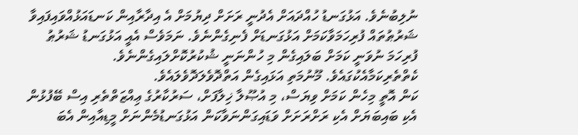ނުލިބުނެވެ. އަޅުގަނޑު ހުއްދައަށް އެދުނީ ރަށަށް ދިޔުމަށް އެ އިދާރާއިން ކަނޑައަޅުއްވައިފައިވާ ޝަރުޠުތައް ފުރިހަމަވާކަމަށް އަޅުގަނޑަށް ފެނިގެންނެވެ. ނަމަވެސް އެއީ އަޅުގަނޑު ޝަރުޠު ފުރިހަމަ ނުވަނީ ކަމަށް ބަލައިގެން މި ހުންނަނީ ޝުކުރުކޮށްލައިގެންނެވެ. ކެތްތެރިކަމާއެކުގައެވެ. މޫނުމަތި އަޅައިގެން އަތްދޮވެލަދޮވެލައެވެ.
ކަން އޮތީ މިހެން ކަމަށް ވިޔަސް، މި އުޞޫލާ ޚިލާފަށް، ސަރުކާރުގެ ޢިއްޒަތްތެރި އިސް ބޭފުޅުން އެކި ބައިބަޔަށް އެކި ރަށްރަށަށް ވަޑައިގަންނަވާކަން އަޅުގަނޑުމެންނަށް މީޑިއާއިން އެބަ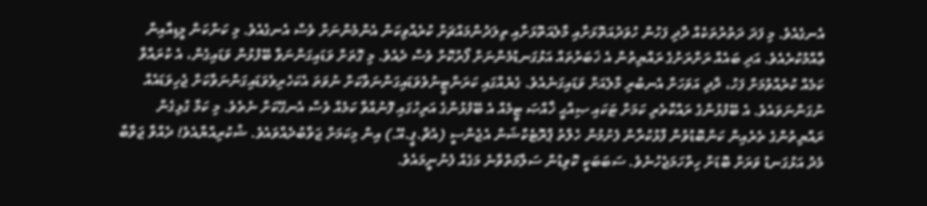އެނގެއެވެ. މި ފަދަ ދަތުރުތަކެއް ދާދި ފަހުން ހުވަދުއަތޮޅަށާއި މާލެއަތޮޅަށާއި ތިލަދުންމައްޗަށް ކުރެއްވިކަން އެންމެންނަށް ވެސް އެނގެއެވެ. މި ކަންކަން މީޑިއާއިން ޢާއްމުކުރެއެވެ. އަދި ބައެއް ރަށްރަށުގެ ރައްޔިތުން އެ ޚަބަރުތައް އަޅުގަނޑުމެންނަށް ފޯރުކޮށް ވެސް ދެއެވެ. މި ގޮތަށް ވަޑައިގަންނަވާ ބޭފުޅުން ވަޑައިގެން، އެ ކުރައްވާ ކަމެއް ކުރެއްވުމަށް ފަހު، ދާދި އަވަހަށް އެނބުރި މާލެއަށް ވަޑައިގަނެއެވެ. ގެޔެއްގައި ކަރަންޓީނުވެވަޑައިގަންނަވާކަށް ނުވަތަ އެކަހެރިވެވަޑައިގަންނަވާކަށް ޖެހިވަޑައެއް ނުގަންނަވައެވެ. އެ ބޭފުޅުންގެ ރައްކާތެރި ކަމަށް ޓަކައި ޞިއްޙީ ޚާއްޞަ ޓީމެއް އެ ބޭފުޅުންގެ އަރިހުގައި ފޮނުއްވާ ކަމެއް ވެސް އެނގޭކަށް ނެތެވެ. މި ކަމާ ގުޅިގެން ރައްޔިތުންގެ ތެރެއިން ކަންބޮޑުވުން ފާޅުކުރާން ފެށުމުން ހެލްތު ޕްރޮޓެކްޝަން އެޖެންސީ (އެޗް.ޕީ.އޭ.) އިން މިކަމަށް ޖަވާބުދެއްވައެވެ. ޝުކުރިއްޔާއެވެ! ދެއްވާ ޖަވާބާ މެދު އަޅުގަނޑު ވަރަށް ބޮޑަށް ހިތްހަމަޖެހުނެވެ. ސަބަބަކީ ކޮވިޑުން ސަލާމަތްވާނެ މަގެއް ފެނުނީމައެވެ.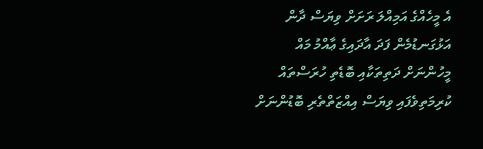އެ މީހެއްގެ އަމިއްލަ ރަށަށް ވިޔަސް ދާން އަޅުގަނޑުމެން ފަދަ އާދައިގެ ޢާއްމު މައް މީހުންނަށް ދަތިތަކާއި ބޮޑެތި ހުރަސްތައް ކުރިމަތިވެފައި ވިޔަސް އިއްޒަތްތެރި ބޮޑުންނަށް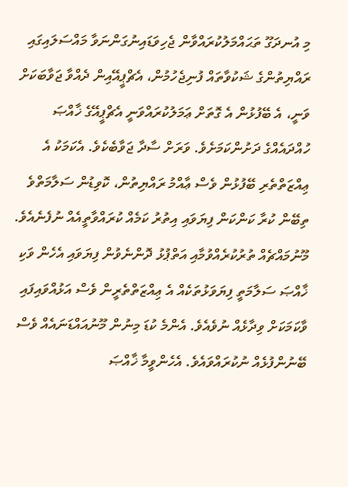މި އުނދަގޫ ތަޙައްމަލުކުރައްވާން ޖެހިވަޑައިނުގަންނަވާ މައްސަލައިގައި ރައްޔިތުންގެ ޝަކުވާތައް ފުނިޖެހުމުން، އެޗްޕީއޭއިން ދެއްވާ ޖަވާބަކަށް ވަނީ، އެ ބޭފުޅުން އެ ގޮތަށް ޢަމަލުކުރައްވަނީ އެޗްޕީއޭގެ ޚާއްޞަ ހުއްދައެއްގެ ދަށުންކަމަށެވެ. ވަރަށް ސާދާ ޖަވާބެކެވެ. އެކަމަކު އެ ޢިއްޒަތްތެރި ބޭފުޅުން ވެސް ޢާއްމު ރައްޔިތުން، ކޮވިޑުން ސަލާމަތްވެ ތިބޭން ކުރާ ކަންކަން ފިޔަވައި އިތުރު ކަމެއް ކުރައްވާތީއެއް ނުފެނެއެވެ. މޫނުމައްޗެއް ތުރުކުރެއްވުމާއި އަތްޕުޅު ދޮންނެވުން ފިޔަވައި އެހެން ވަކި ޚާއްޞަ ސަލާމަތީ ފިޔަވަޅުތަކެއް އެ ޢިއްޒަތްތެރީން ވެސް އަޅުއްވައިފައި ވާކަމަކަށް ވިދާޅެއް ނުވެއެވެ. އެންމެ ކުޑަ މިނުން މޫނުއައްޑަނައެއް ވެސް ބޭނުންފުޅެއް ނުކުރައްވައެވެ. އެހެންވީމާ ޚާއްޞަ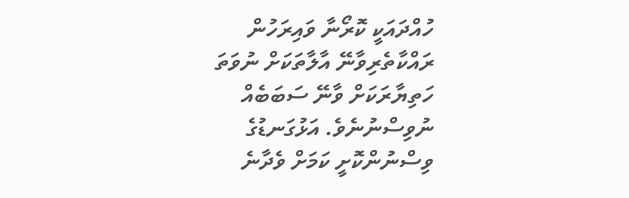ހުއްދައަކީ ކޮރޯނާ ވައިރަހުން ރައްކާތެރިވާނޭ އާލާތަކަށް ނުވަތަ ހަތިޔާރަކަށް ވާނޭ ސަބަބެއް ނުވިސްނުނެވެ. އަޅުގަނޑުގެ ވިސްނުންކޮށީ ކަމަށް ވެދާނެ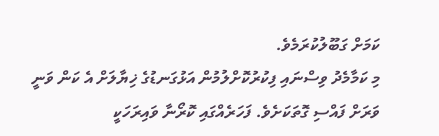ކަމަށް ގަބޫލުކުރަމެވެ.
މި ކަމާމެދު ވިސްނައި ފިކުރުކޮށްލުމުން އަޅުގަނޑުގެ ޚިޔާލަށް އެ ކަން ވަނީ ވަރަށް ފައްސި ގޮތަކަށެވެ. ފަހަރެއްގައި ކޮރޯނާ ވައިރަހަކީ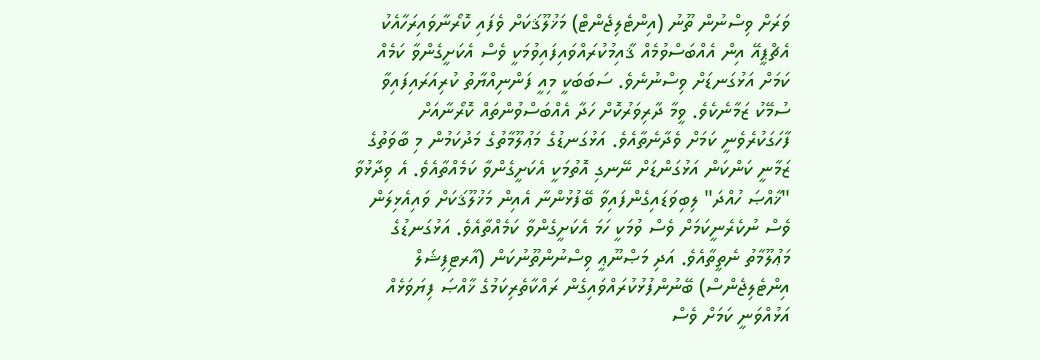ވަރަށް ވިސްނުން ތޫނު (އިންޓެލިޖެންޓް) މަޚުލޫޤަކަށް ވެފައި ކޮރޯނާވައިރަހާއެކު އެޗްޕީއޭ އިން އެއްބަސްވުމެއް ޤާއިމުކުރައްވައިފައިވުމަކީ ވެސް އެކަށީގެންވާ ކަމެއް ކަމަށް އަޅުގަނޑަށް ވިސްނުނެވެ. ސަބަބަކީ މިއީ ފަންނިއްޔާތު ކުރިއަރައިފައިވާ ސުމޭކު ޒަމާނެކެވެ. ވީމާ ދާރިވަރުކޮށް ހަދާ އެއްބަސްވުންތައް ކޮރޯނާއަށް ފާހަގަކުރެވެނީ ކަމަށް ވެދާނެތާއެވެ. އަޅުގަނޑުގެ މަޢުލޫމާތުގެ މަދުކަމުން މި ބާވަތުގެ ޒަމާނީ ކަންކަން އަޅުގަންޑަށް ނޭނގި އޮތުމަކީ އެކަށީގެންވާ ކަމެއްތާއެވެ. އެ ވިދާޅުވާ "ޚާއްޞަ ހުއްދަ" ލިބިވަޑައިގެންފައިވާ ބޭފުޅުންނާ އެއިން މަޚުލޫޤަކަށް ވައިއެޅިލަން ވެސް ނުކެރެނީކަމަށް ވެސް ވުމަކީ ހަމަ އެކަށީގެންވާ ކަމެއްތާއެވެ. އަޅުގަނޑުގެ މަޢުލޫމާތު ނެތީތާއެވެ. އަދި މަޞްނޫޢީ ވިސްނުންތޫނުކަން (އާރޓިފިޝަލް އިންޓެލިޖެންސް) ބޭނުންފުޅުކުރައްވައިގެން ރައްކާތެރިކަމުގެ ޚާއްޞަ ފިޔަވަޅެއް އަޅުއްވަނީ ކަމަށް ވެސް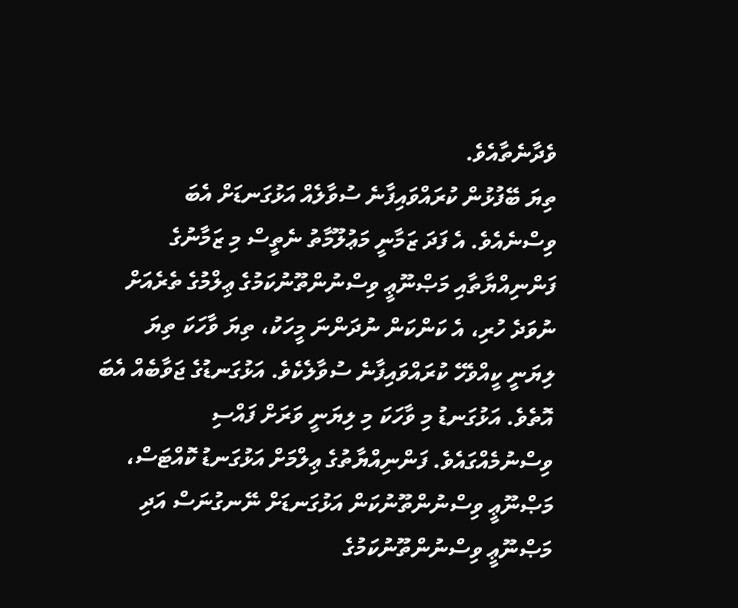ވެދާނެތާއެވެ.
ތިޔަ ބޭފުޅުން ކުރައްވައިފާނެ ސުވާލެއް އަޅުގަނޑަށް އެބަ ވިސްނެއެވެ. އެ ފަދަ ޒަމާނީ މަޢުލޫމާތު ނެތީސް މި ޒަމާނުގެ ފަންނިއްޔާތާއި މަޞްނޫޢީ ވިސްނުންތޫނުކަމުގެ ޢިލްމުގެ ތެރެއަށް ނުވަދެ ހުރި، އެ ކަންކަން ނުދަންނަ މީހަކު، ތިޔަ ވާހަކަ ތިޔަ ލިޔަނީ ކީއްވެހޭ ކުރައްވައިފާނެ ސުވާލެކެވެ. އަޅުގަނޑުގެ ޖަވާބެއް އެބަ އޮތެވެ. އަޅުގަނޑު މި ވާހަކަ މި ލިޔަނީ ވަރަށް ފައްސި ވިސްނުމެއްގައެވެ. ފަންނިއްޔާތުގެ ޢިލްމަށް އަޅުގަނޑު ކޮއްޓަސް، މަޞްނޫޢީ ވިސްނުންތޫނުކަން އަޅުގަނޑަށް ނޭނގުނަސް އަދި މަޞްނޫޢީ ވިސްނުންތޫނުކަމުގެ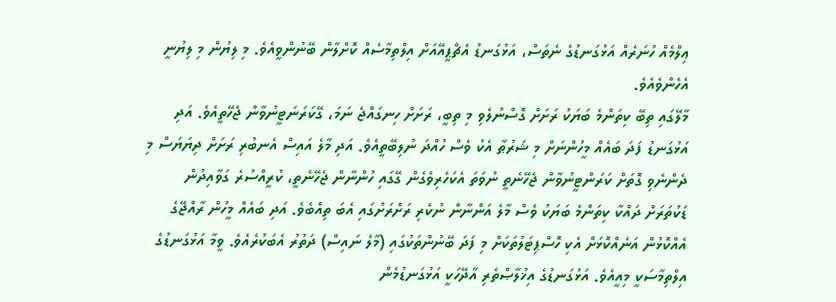ޢިލްމެއް ހުނަރެއް އަޅުގަނޑުގެ ނެތަސް، އަޅުގަނޑު އެޗްޕީއޭއަށް އިލްތިމާސެއް ކޮށްލާން ބޭނުންވީއެވެ. މި ލިޔުން މި ލިޔުނީ އެހެންވެއެވެ.
މާލޭގައި ތިބޭ ކިތަންމެ ބަޔަކު ރަށަށް ގޮސްނުލެވި މި ތިބީ، ރަށަށް ހިނގައްޖެ ނަމަ، ގޭކަރަނަޓީނުވާން ޖެހޭތީއެވެ. އަދި  އަޅުގަނޑު ފަދަ ބައެއް މީހުންނަށް މި ޝަރުޠާ އެކު ވެސް ހުއްދަ ނުލިބޭތީއެވެ. އަދި މާލެ އައިސް އެނބުރި ރަށަށް ދިޔަޔަސް މި ދެންނެވި ގޮތަށް ކަރަންޓީނުވާން ޖެހޭނެތީ ނުވަތަ އެކަހެރިވެގެން ގޭގައި ހުންނާން ޖެހޭނެތީ، ކުރީއްސުރެ ގަވާއިދުން ޑަކުތަރަށް ދައްކާ ކިތަންމެ ބަޔަކު ވެސް މާލެ އަންނާން ނުކެރި ރަށްރަށުގައި އެބަ ތިއްބެވެ. އަދި ބައެއް މީހުން ރާއްޖޭގެ އެއްކޮޅުން އަނެއްކޮޅަށް އެކި ހޮސްޕިޓަލުތަކަށް މި ފަދަ ބޭނުންތަކުގައި (މާލެ ނައިސް) ދަތުރު އެބަކުރެއެވެ. ވީމާ އަޅުގަނޑުގެ އިލްތިމާސަކީ މިއީއެވެ. އަޅުގަނޑުގެ އިޚުލާޞްތެރި އާދޭހަކީ އަޅުގަނޑުމެން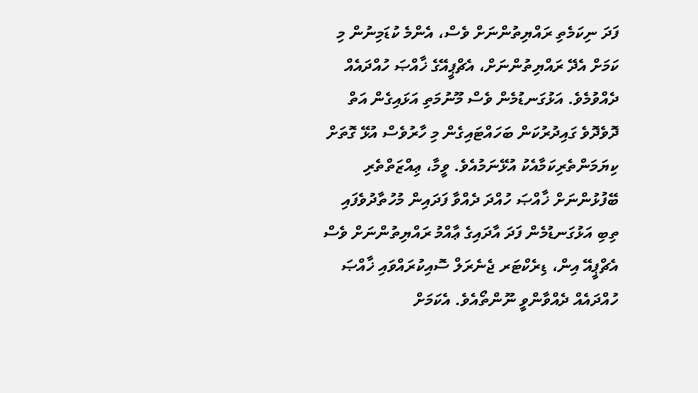ފަދަ ނިކަމެތި ރައްޔިތުންނަށް ވެސް، އެންމެ ކުޑަމިނުން މި ކަމަށް އެދޭ ރައްޔިތުންނަށް، އެޗްޕީއޭގެ ޚާއްޞަ ހުއްދައެއް ދެއްވުމެވެ. އަޅުގަނޑުމެން ވެސް މޫނުމަތި އަޅައިގެން އަތް ދޮވެދޮވެ ގައިދުރުކަން ބަހައްޓައިގެން މި ހާރުވެސް އުޅޭ ގޮތަށް ކިޔަމަންތެރިކަމާއެކު އުޅޭނަމުއެވެ. ވީމާ، ޢިއްޒަތްތެރި ބޭފުޅުންނަށް ޚާއްޞަ ހުއްދަ ދެއްވާ ފަދައިން މުހުތާދުވެފައި ތިބި އަޅުގަނޑުމެން ފަދަ އާދައިގެ ޢާއްމު ރައްޔިތުންނަށް ވެސް އެޗްޕީއޭ އިން، ޑިރެކްޓަރ ޖެނެރަލް ސޮއިކުރައްވައި ޚާއްޞަ ހުއްދައެއް ދެއްވާންވީ ނޫންތޯއެވެ. އެކަމަށް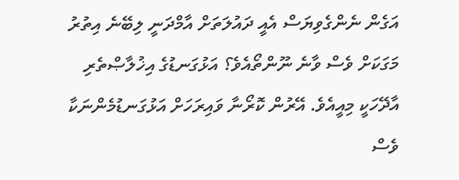އަގެން ނެންގެވިޔަސް އެއީ ދައުލަތަށް އާމްދަނީ ލިބޭނެ އިތުރު މަގަކަށް ވެސް ވާނެ ނޫންތޯއެވެ؟ އަޅުގަނޑުގެ އިޚުލާޞްތެރި އާދޭހަކީ މިއީއެވެ. އޭރުން ކޮރޯނާ ވައިރަހަށް އަޅުގަނޑުމެންނަކާ ވެސް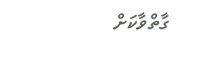ގާތްވާކަށް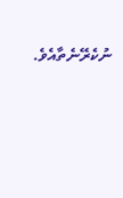ނުކެރޭނެތާއެވެ.